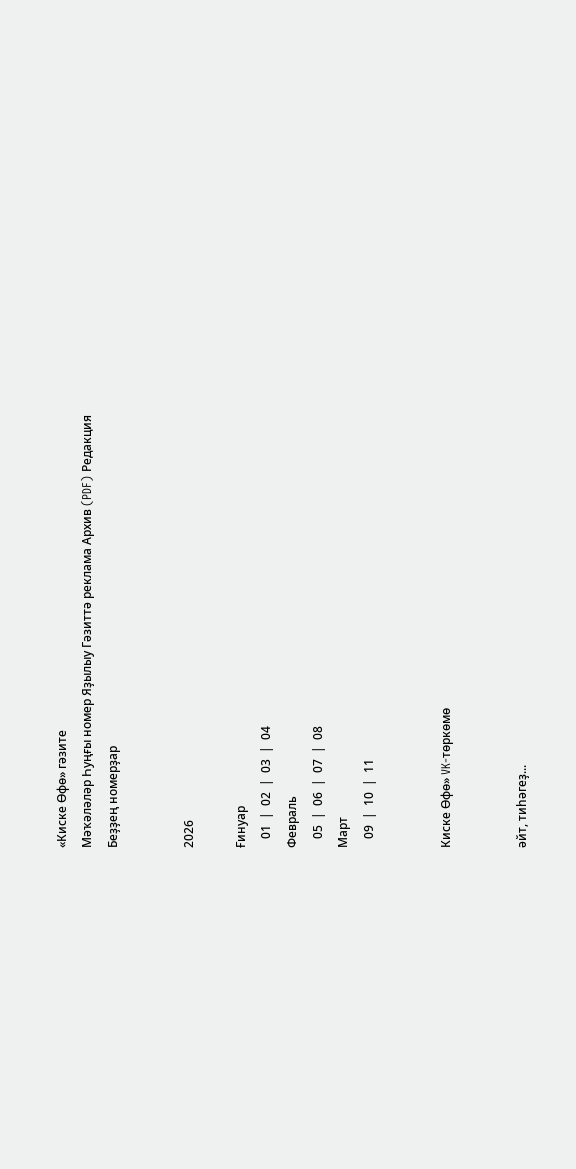«Киске Өфө» гәзите
Мәҡәләләр Һуңғы номер Яҙылыу Гәзиттә реклама Архив (PDF) Редакция
Беҙҙең номерҙар


2026

Ғинуар
   01  |  02  |  03  |  04
Февраль
   05  |  06  |  07  |  08
Март
   09  |  10  |  11


Киске Өфө» VK-төркөмө


әйт, тиһәгеҙ...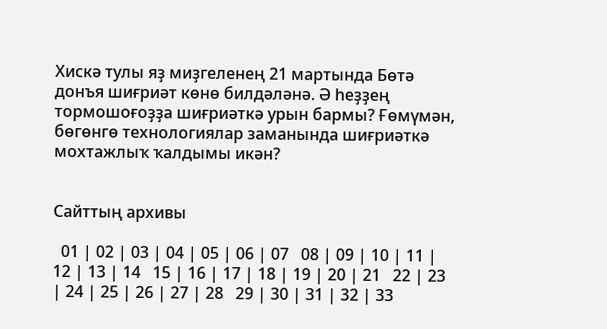Хискә тулы яҙ миҙгеленең 21 мартында Бөтә донъя шиғриәт көнө билдәләнә. Ә һеҙҙең тормошоғоҙҙа шиғриәткә урын бармы? Ғөмүмән, бөгөнгө технологиялар заманында шиғриәткә мохтажлыҡ ҡалдымы икән?


Сайттың архивы

  01 | 02 | 03 | 04 | 05 | 06 | 07   08 | 09 | 10 | 11 | 12 | 13 | 14   15 | 16 | 17 | 18 | 19 | 20 | 21   22 | 23 | 24 | 25 | 26 | 27 | 28   29 | 30 | 31 | 32 | 33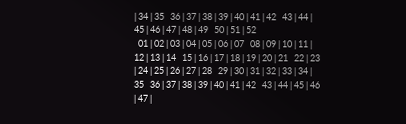| 34 | 35   36 | 37 | 38 | 39 | 40 | 41 | 42   43 | 44 | 45 | 46 | 47 | 48 | 49   50 | 51 | 52
  01 | 02 | 03 | 04 | 05 | 06 | 07   08 | 09 | 10 | 11 | 12 | 13 | 14   15 | 16 | 17 | 18 | 19 | 20 | 21   22 | 23 | 24 | 25 | 26 | 27 | 28   29 | 30 | 31 | 32 | 33 | 34 | 35   36 | 37 | 38 | 39 | 40 | 41 | 42   43 | 44 | 45 | 46 | 47 |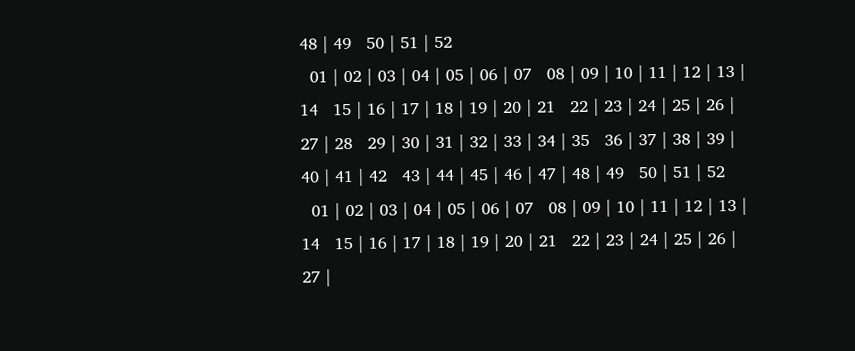48 | 49   50 | 51 | 52
  01 | 02 | 03 | 04 | 05 | 06 | 07   08 | 09 | 10 | 11 | 12 | 13 | 14   15 | 16 | 17 | 18 | 19 | 20 | 21   22 | 23 | 24 | 25 | 26 | 27 | 28   29 | 30 | 31 | 32 | 33 | 34 | 35   36 | 37 | 38 | 39 | 40 | 41 | 42   43 | 44 | 45 | 46 | 47 | 48 | 49   50 | 51 | 52
  01 | 02 | 03 | 04 | 05 | 06 | 07   08 | 09 | 10 | 11 | 12 | 13 | 14   15 | 16 | 17 | 18 | 19 | 20 | 21   22 | 23 | 24 | 25 | 26 | 27 |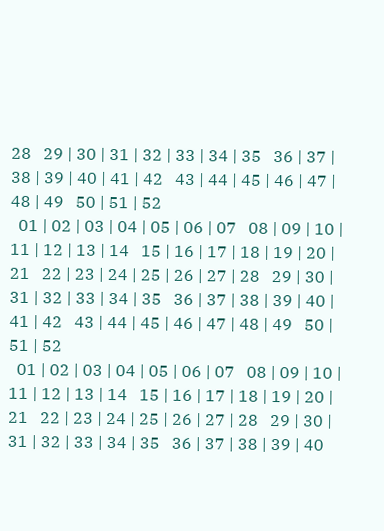28   29 | 30 | 31 | 32 | 33 | 34 | 35   36 | 37 | 38 | 39 | 40 | 41 | 42   43 | 44 | 45 | 46 | 47 | 48 | 49   50 | 51 | 52
  01 | 02 | 03 | 04 | 05 | 06 | 07   08 | 09 | 10 | 11 | 12 | 13 | 14   15 | 16 | 17 | 18 | 19 | 20 | 21   22 | 23 | 24 | 25 | 26 | 27 | 28   29 | 30 | 31 | 32 | 33 | 34 | 35   36 | 37 | 38 | 39 | 40 | 41 | 42   43 | 44 | 45 | 46 | 47 | 48 | 49   50 | 51 | 52
  01 | 02 | 03 | 04 | 05 | 06 | 07   08 | 09 | 10 | 11 | 12 | 13 | 14   15 | 16 | 17 | 18 | 19 | 20 | 21   22 | 23 | 24 | 25 | 26 | 27 | 28   29 | 30 | 31 | 32 | 33 | 34 | 35   36 | 37 | 38 | 39 | 40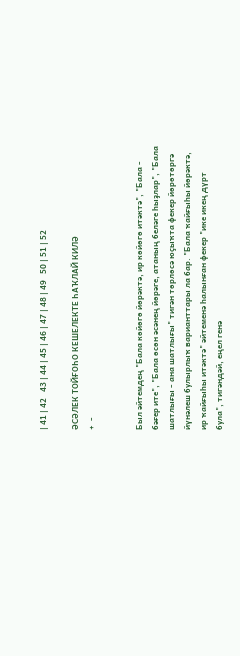| 41 | 42   43 | 44 | 45 | 46 | 47 | 48 | 49   50 | 51 | 52

ӘСӘЛЕК ТОЙҒОҺО КЕШЕЛЕКТЕ ҺАҠЛАЙ КИЛӘ
+  -


Был әйтемдең "Бала көйөгө йөрәктә, ир көйөгө итәктә", "Бала - бәғер ите", "Бала өсөн әсәнең йөрәге, атаның беләге һыҙлар", "Бала шатлығы - ана шатлығы" тигән төрлөсә юҫыҡта фекер йөрөтөргә йүнәлеш булырлыҡ варианттары ла бар. "Бала ҡайғыһы йөрәктә, ир ҡайғыһы итәктә" әйтеменә һалынған фекер "ике икең дүрт була", тигәндәй, еңел генә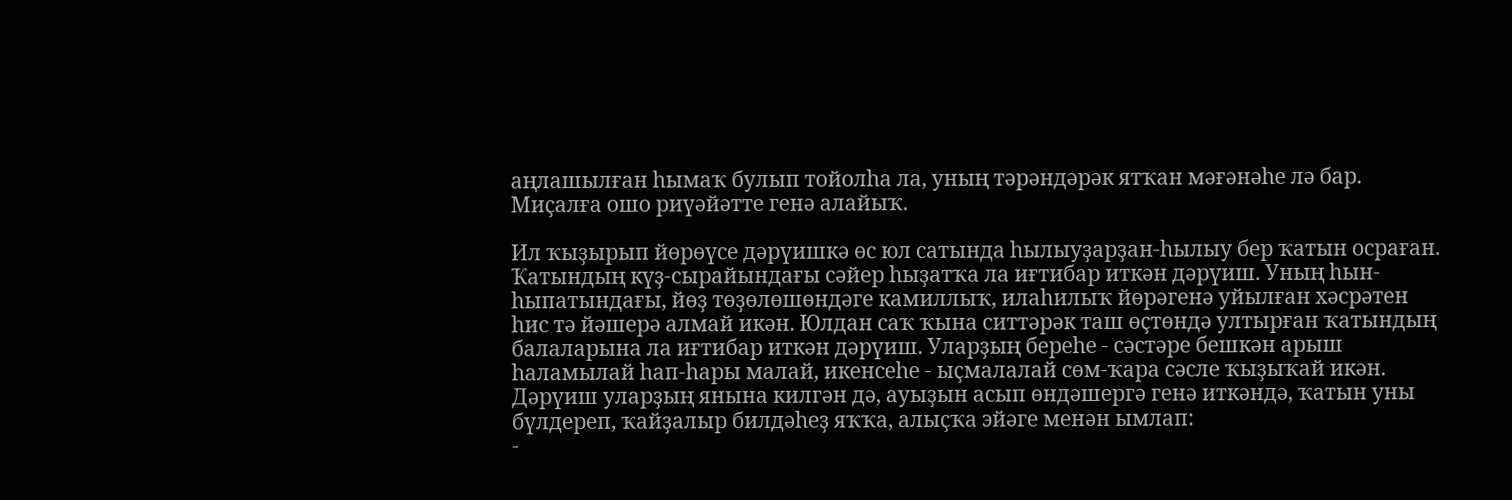аңлашылған һымаҡ булып тойолһа ла, уның тәрәндәрәк ятҡан мәғәнәһе лә бар. Миҫалға ошо риүәйәтте генә алайыҡ.

Ил ҡыҙырып йөрөүсе дәрүишкә өс юл сатында һылыуҙарҙан-һылыу бер ҡатын осраған. Ҡатындың күҙ-сырайындағы сәйер һыҙатҡа ла иғтибар иткән дәрүиш. Уның һын-һыпатындағы, йөҙ төҙөлөшөндәге камиллыҡ, илаһилыҡ йөрәгенә уйылған хәсрәтен һис тә йәшерә алмай икән. Юлдан саҡ ҡына ситтәрәк таш өҫтөндә ултырған ҡатындың балаларына ла иғтибар иткән дәрүиш. Уларҙың береһе - сәстәре бешкән арыш һаламылай һап-һары малай, икенсеһе - ыҫмалалай сөм-ҡара сәсле ҡыҙыҡай икән.
Дәрүиш уларҙың янына килгән дә, ауыҙын асып өндәшергә генә иткәндә, ҡатын уны бүлдереп, ҡайҙалыр билдәһеҙ яҡҡа, алыҫҡа эйәге менән ымлап:
-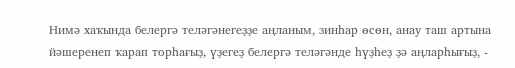Нимә хаҡында белергә теләгәнегеҙҙе аңланым, зинһар өсөн, анау таш артына йәшеренеп ҡарап торһағыҙ, үҙегеҙ белергә теләгәнде һүҙһеҙ ҙә аңларһығыҙ, -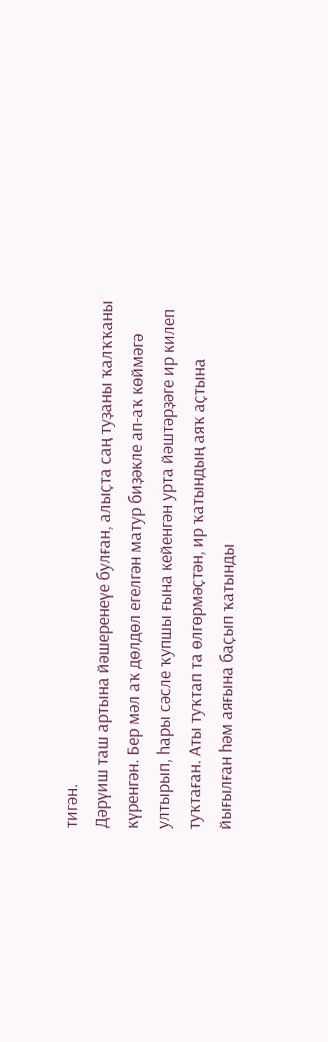тигән.
Дәрүиш таш артына йәшеренеүе булған, алыҫта саң туҙаны ҡалҡҡаны күренгән. Бер мәл аҡ дөлдөл егелгән матур биҙәкле ап-аҡ көймәгә ултырып, һары сәсле ҡупшы ғына кейенгән урта йәштәрҙәге ир килеп туҡтаған. Аты туҡтап та өлгөрмәҫтән, ир ҡатындың аяҡ аҫтына йығылған һәм аяғына баҫып ҡатынды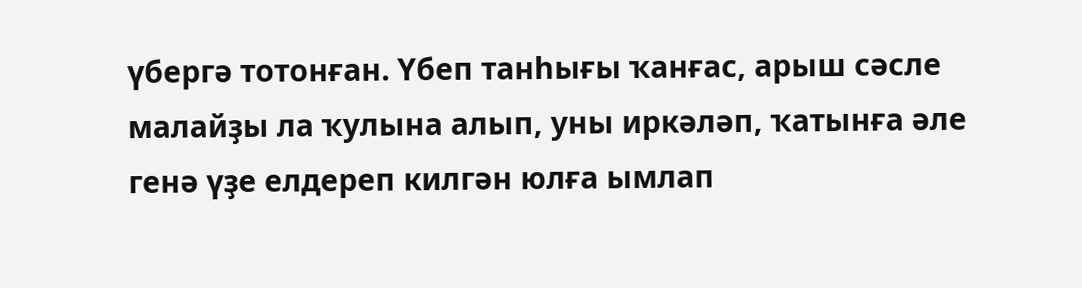үбергә тотонған. Үбеп танһығы ҡанғас, арыш сәсле малайҙы ла ҡулына алып, уны иркәләп, ҡатынға әле генә үҙе елдереп килгән юлға ымлап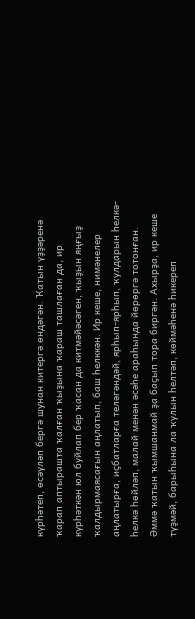күрһәтеп, өсәүләп бергә шунан китергә өндәгән. Ҡатын үҙҙәренә ҡарап аптырашта ҡалған ҡыҙына ҡараш ташлаған да, ир күрһәткән юл буйлап бер ҡасан да китмәйәсәген, ҡыҙын яңғыҙ ҡалдырмаясағын аңлатып, баш һелккән. Ир кеше, нимәнелер аңлатырға, иҫбатларға теләгәндәй, ярһып-ярһып, ҡулдарын һелкә-һелкә һөйләп, малай менән әсәһе араһында йөрөргә тотонған. Әммә ҡатын ҡымшанмай ҙа баҫып тора биргән. Ахырҙа, ир кеше түҙмәй, барыһына ла ҡулын һелтәп, көймәһенә һикереп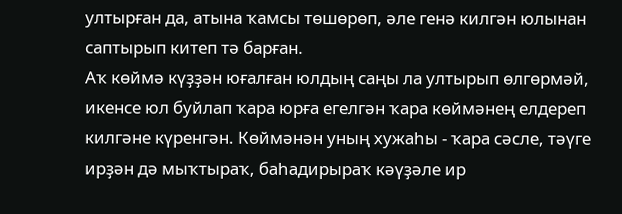ултырған да, атына ҡамсы төшөрөп, әле генә килгән юлынан саптырып китеп тә барған.
Аҡ көймә күҙҙән юғалған юлдың саңы ла ултырып өлгөрмәй, икенсе юл буйлап ҡара юрға егелгән ҡара көймәнең елдереп килгәне күренгән. Көймәнән уның хужаһы - ҡара сәсле, тәүге ирҙән дә мыҡтыраҡ, баһадирыраҡ кәүҙәле ир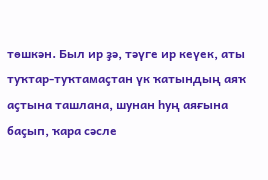төшкән. Был ир ҙә, тәүге ир кеүек, аты туҡтар-туҡтамаҫтан үк ҡатындың аяҡ аҫтына ташлана, шунан һуң аяғына баҫып, ҡара сәсле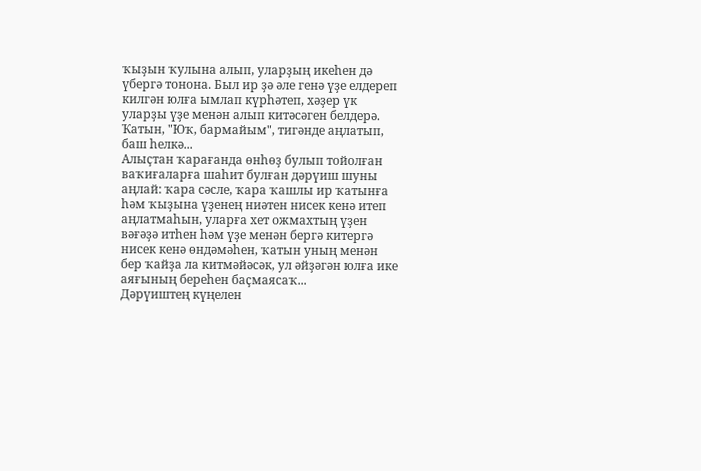ҡыҙын ҡулына алып, уларҙың икеһен дә үбергә тонона. Был ир ҙә әле генә үҙе елдереп килгән юлға ымлап күрһәтеп, хәҙер үк уларҙы үҙе менән алып китәсәген белдерә. Ҡатын, "Юҡ, бармайым", тигәнде аңлатып, баш һелкә...
Алыҫтан ҡарағанда өнһөҙ булып тойолған ваҡиғаларға шаһит булған дәрүиш шуны аңлай: ҡара сәсле, ҡара ҡашлы ир ҡатынға һәм ҡыҙына үҙенең ниәтен нисек кенә итеп аңлатмаһын, уларға хет ожмахтың үҙен вәғәҙә итһен һәм үҙе менән бергә китергә нисек кенә өндәмәһен, ҡатын уның менән бер ҡайҙа ла китмәйәсәк, ул әйҙәгән юлға ике аяғының береһен баҫмаясаҡ...
Дәрүиштең күңелен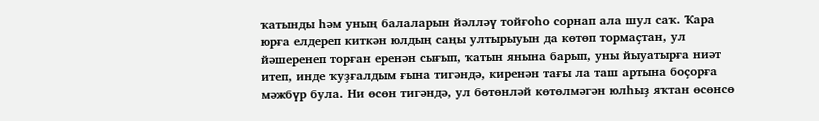ҡатынды һәм уның балаларын йәлләү тойғоһо сорнап ала шул саҡ. Ҡара юрға елдереп киткән юлдың саңы ултырыуын да көтөп тормаҫтан, ул йәшеренеп торған еренән сығып, ҡатын янына барып, уны йыуатырға ниәт итеп, инде ҡуҙғалдым ғына тигәндә, киренән тағы ла таш артына боҫорға мәжбүр була. Ни өсөн тигәндә, ул бөтөнләй көтөлмәгән юлһыҙ яҡтан өсөнсө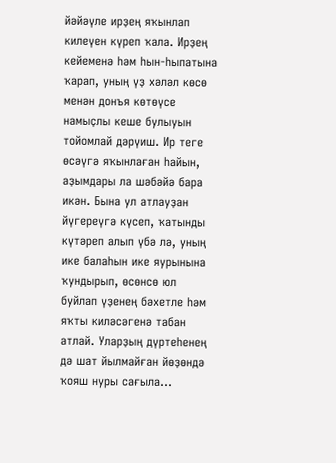йәйәүле ирҙең яҡынлап килеүен күреп ҡала. Ирҙең кейеменә һәм һын-һыпатына ҡарап, уның үҙ хәләл көсө менән донъя көтөүсе намыҫлы кеше булыуын тойомлай дәрүиш. Ир теге өсәүгә яҡынлаған һайын, аҙымдары ла шәбәйә бара икән. Бына ул атлауҙан йүгереүгә күсеп, ҡатынды күтәреп алып үбә лә, уның ике балаһын ике яурынына ҡундырып, өсөнсө юл буйлап үҙенең бәхетле һәм яҡты киләсәгенә табан атлай. Уларҙың дүртеһенең дә шат йылмайған йөҙөндә ҡояш нуры сағыла...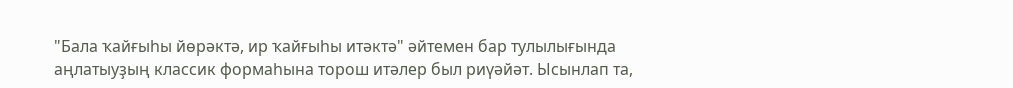"Бала ҡайғыһы йөрәктә, ир ҡайғыһы итәктә" әйтемен бар тулылығында аңлатыуҙың классик формаһына торош итәлер был риүәйәт. Ысынлап та,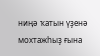ниңә ҡатын үҙенә мохтажһыҙ ғына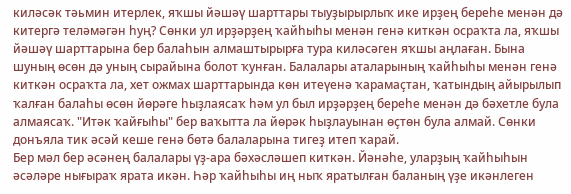киләсәк тәьмин итерлек, яҡшы йәшәү шарттары тыуҙырырлыҡ ике ирҙең береһе менән дә китергә теләмәгән һуң? Сөнки ул ирҙәрҙең ҡайһыһы менән генә киткән осраҡта ла, яҡшы йәшәү шарттарына бер балаһын алмаштырырға тура киләсәген яҡшы аңлаған. Бына шуның өсөн дә уның сырайына болот ҡунған. Балалары аталарының ҡайһыһы менән генә киткән осраҡта ла, хет ожмах шарттарында көн итеүенә ҡарамаҫтан, ҡатындың айырылып ҡалған балаһы өсөн йөрәге һыҙлаясаҡ һәм ул был ирҙәрҙең береһе менән дә бәхетле була алмаясаҡ. "Итәк ҡайғыһы" бер ваҡытта ла йөрәк һыҙлауынан өҫтөн була алмай. Сөнки донъяла тик әсәй кеше генә бөтә балаларына тигеҙ итеп ҡарай.
Бер мәл бер әсәнең балалары үҙ-ара бәхәсләшеп киткән. Йәнәһе, уларҙың ҡайһыһын әсәләре нығыраҡ ярата икән. Һәр ҡайһыһы иң ныҡ яратылған баланың үҙе икәнлеген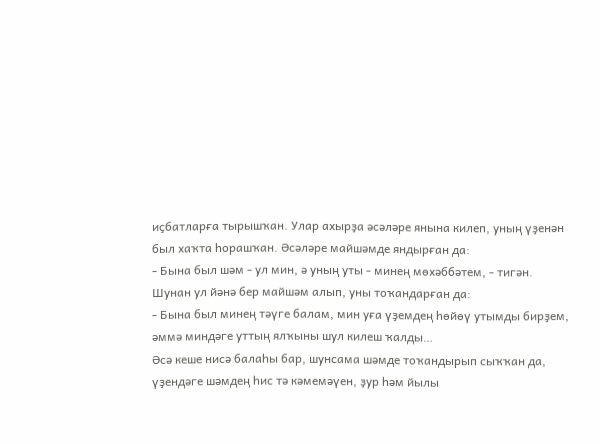иҫбатларға тырышҡан. Улар ахырҙа әсәләре янына килеп, уның үҙенән был хаҡта һорашҡан. Әсәләре майшәмде яндырған да:
- Бына был шәм - ул мин, ә уның уты - минең мөхәббәтем, - тигән.
Шунан ул йәнә бер майшәм алып, уны тоҡандарған да:
- Бына был минең тәүге балам, мин уға үҙемдең һөйөү утымды бирҙем, әммә миндәге уттың ялҡыны шул килеш ҡалды…
Әсә кеше нисә балаһы бар, шунсама шәмде тоҡандырып сыҡҡан да, үҙендәге шәмдең һис тә кәмемәүен, ҙур һәм йылы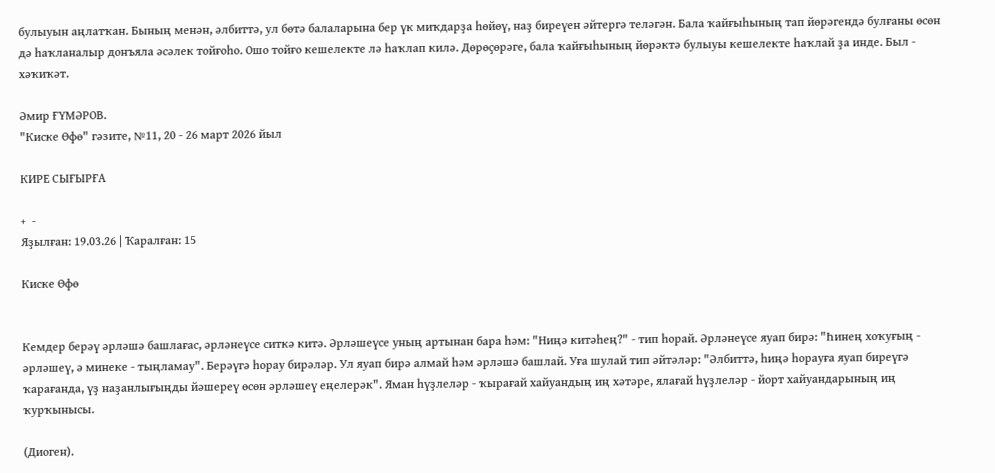булыуын аңлатҡан. Бының менән, әлбиттә, ул бөтә балаларына бер үк миҡдарҙа һөйөү, наҙ биреүен әйтергә теләгән. Бала ҡайғыһының тап йөрәгендә булғаны өсөн дә һаҡланалыр донъяла әсәлек тойғоһо. Ошо тойғо кешелекте лә һаҡлап килә. Дөрөҫөрәге, бала ҡайғыһының йөрәктә булыуы кешелекте һаҡлай ҙа инде. Был - хәҡиҡәт.

Әмир ҒҮМӘРОВ.
"Киске Өфө" гәзите, №11, 20 - 26 март 2026 йыл

КИРЕ СЫҒЫРҒА

+  -
Яҙылған: 19.03.26 | Ҡаралған: 15

Киске Өфө


Кемдер берәү әрләшә башлағас, әрләнеүсе ситкә китә. Әрләшеүсе уның артынан бара һәм: "Ниңә китәһең?" - тип һорай. Әрләнеүсе яуап бирә: "Һинең хоҡуғың - әрләшеү, ә минеке - тыңламау". Берәүгә һорау бирәләр. Ул яуап бирә алмай һәм әрләшә башлай. Уға шулай тип әйтәләр: "Әлбиттә, һиңә һорауға яуап биреүгә ҡарағанда, үҙ наҙанлығыңды йәшереү өсөн әрләшеү еңелерәк". Яман һүҙлеләр - ҡырағай хайуандың иң хәтәре, ялағай һүҙлеләр - йорт хайуандарының иң ҡурҡынысы.

(Диоген).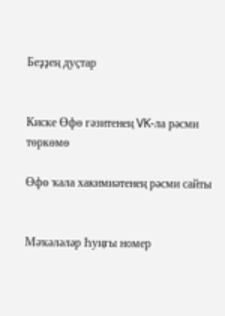Беҙҙең дуҫтар


Киске Өфө гәзитенең VK-ла рәсми төркөмө

Өфө ҡала хакимиәтенең рәсми сайты


Мәҡәләләр Һуңғы номер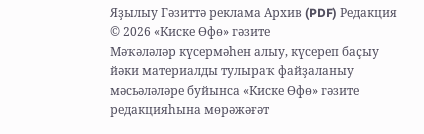Яҙылыу Гәзиттә реклама Архив (PDF) Редакция
© 2026 «Киске Өфө» гәзите
Мәҡәләләр күсермәһен алыу, күсереп баҫыу йәки материалды тулыраҡ файҙаланыу мәсьәләләре буйынса «Киске Өфө» гәзите редакцияһына мөрәжәғәт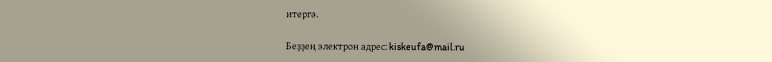итергә.

Беҙҙең электрон адрес: kiskeufa@mail.ru